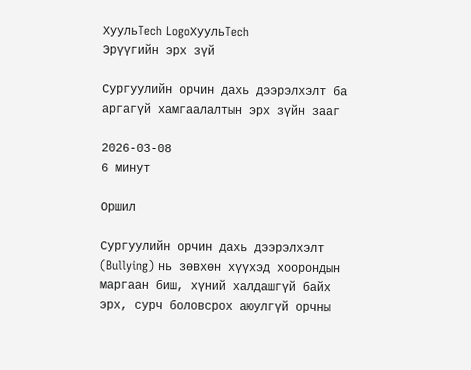ХуульTech LogoХуульTech
Эрүүгийн эрх зүй

Сургуулийн орчин дахь дээрэлхэлт ба аргагүй хамгаалалтын эрх зүйн зааг

2026-03-08
6 минут

Оршил

Сургуулийн орчин дахь дээрэлхэлт (Bullying) нь зөвхөн хүүхэд хоорондын маргаан биш, хүний халдашгүй байх эрх, сурч боловсрох аюулгүй орчны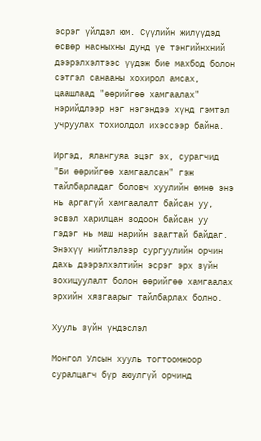эсрэг үйлдэл юм. Сүүлийн жилүүдэд өсвөр насныхны дунд үе тэнгийнхний дээрэлхэлтээс үүдэж бие махбод болон сэтгэл санааны хохирол амсах, цаашлаад "өөрийгөө хамгаалах" нэрийдлээр нэг нэгэндээ хүнд гэмтэл учруулах тохиолдол ихэссээр байна.

Иргэд, ялангуяа эцэг эх, сурагчид "Би өөрийгөө хамгаалсан" гэж тайлбарладаг боловч хуулийн өмнө энэ нь аргагүй хамгаалалт байсан уу, эсвэл харилцан зодоон байсан уу гэдэг нь маш нарийн заагтай байдаг. Энэхүү нийтлэлээр сургуулийн орчин дахь дээрэлхэлтийн эсрэг эрх зүйн зохицуулалт болон өөрийгөө хамгаалах эрхийн хязгаарыг тайлбарлах болно.

Хууль зүйн үндэслэл

Монгол Улсын хууль тогтоомжоор суралцагч бүр аюулгүй орчинд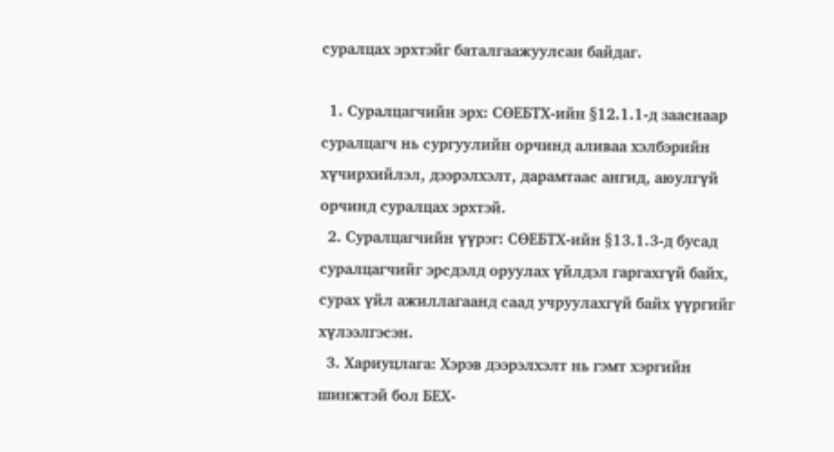суралцах эрхтэйг баталгаажуулсан байдаг.

  1. Суралцагчийн эрх: СӨЕБТХ-ийн §12.1.1-д зааснаар суралцагч нь сургуулийн орчинд аливаа хэлбэрийн хүчирхийлэл, дээрэлхэлт, дарамтаас ангид, аюулгүй орчинд суралцах эрхтэй.
  2. Суралцагчийн үүрэг: СӨЕБТХ-ийн §13.1.3-д бусад суралцагчийг эрсдэлд оруулах үйлдэл гаргахгүй байх, сурах үйл ажиллагаанд саад учруулахгүй байх үүргийг хүлээлгэсэн.
  3. Хариуцлага: Хэрэв дээрэлхэлт нь гэмт хэргийн шинжтэй бол БЕХ-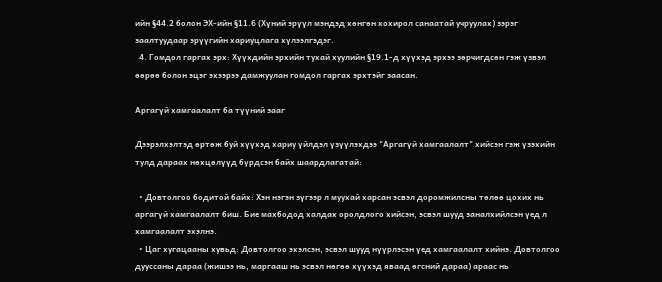ийн §44.2 болон ЭХ-ийн §11.6 (Хүний эрүүл мэндэд хөнгөн хохирол санаатай учруулах) зэрэг заалтуудаар эрүүгийн хариуцлага хүлээлгэдэг.
  4. Гомдол гаргах эрх: Хүүхдийн эрхийн тухай хуулийн §19.1-д хүүхэд эрхээ зөрчигдсөн гэж үзвэл өөрөө болон эцэг эхээрээ дамжуулан гомдол гаргах эрхтэйг заасан.

Аргагүй хамгаалалт ба түүний зааг

Дээрэлхэлтэд өртөж буй хүүхэд хариу үйлдэл үзүүлэхдээ "Аргагүй хамгаалалт" хийсэн гэж үзэхийн тулд дараах нөхцөлүүд бүрдсэн байх шаардлагатай:

  • Довтолгоо бодитой байх: Хэн нэгэн зүгээр л муухай харсан эсвэл доромжилсны төлөө цохих нь аргагүй хамгаалалт биш. Бие махбодод халдах оролдлого хийсэн, эсвэл шууд заналхийлсэн үед л хамгаалалт эхэлнэ.
  • Цаг хугацааны хувьд: Довтолгоо эхэлсэн, эсвэл шууд нүүрлэсэн үед хамгаалалт хийнэ. Довтолгоо дууссаны дараа (жишээ нь, маргааш нь эсвэл нөгөө хүүхэд яваад өгсний дараа) араас нь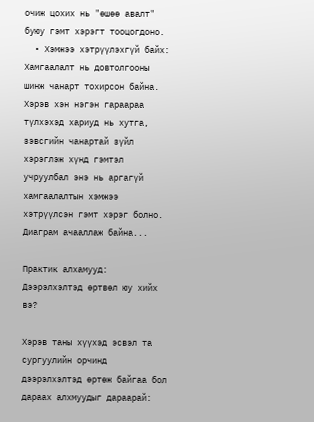очиж цохих нь "өшөө авалт" буюу гэмт хэрэгт тооцогдоно.
  • Хэмжээ хэтрүүлэхгүй байх: Хамгаалалт нь довтолгооны шинж чанарт тохирсон байна. Хэрэв хэн нэгэн гараараа түлхэхэд хариуд нь хутга, зэвсгийн чанартай зүйл хэрэглэж хүнд гэмтэл учруулбал энэ нь аргагүй хамгаалалтын хэмжээ хэтрүүлсэн гэмт хэрэг болно.
Диаграм ачааллаж байна...

Практик алхамууд: Дээрэлхэлтэд өртвөл юу хийх вэ?

Хэрэв таны хүүхэд эсвэл та сургуулийн орчинд дээрэлхэлтэд өртөж байгаа бол дараах алхмуудыг дараарай: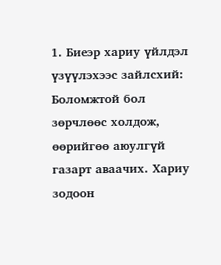1. Биеэр хариу үйлдэл үзүүлэхээс зайлсхий: Боломжтой бол зөрчлөөс холдож, өөрийгөө аюулгүй газарт аваачих. Хариу зодоон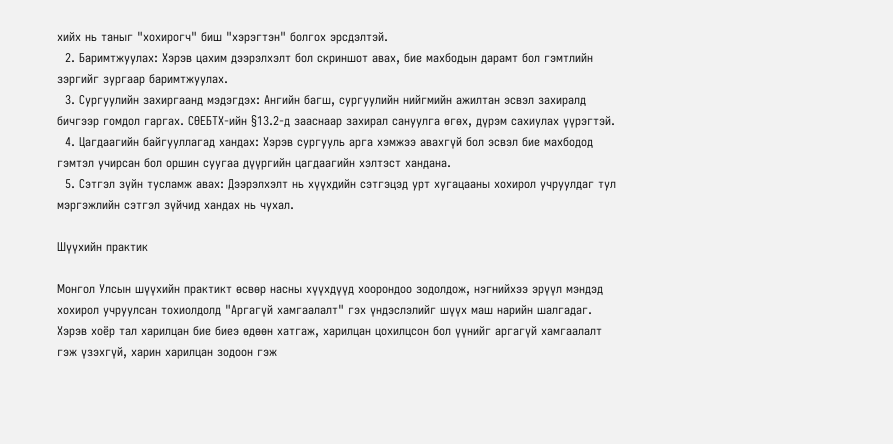хийх нь таныг "хохирогч" биш "хэрэгтэн" болгох эрсдэлтэй.
  2. Баримтжуулах: Хэрэв цахим дээрэлхэлт бол скриншот авах, бие махбодын дарамт бол гэмтлийн зэргийг зургаар баримтжуулах.
  3. Сургуулийн захиргаанд мэдэгдэх: Ангийн багш, сургуулийн нийгмийн ажилтан эсвэл захиралд бичгээр гомдол гаргах. СӨЕБТХ-ийн §13.2-д зааснаар захирал сануулга өгөх, дүрэм сахиулах үүрэгтэй.
  4. Цагдаагийн байгууллагад хандах: Хэрэв сургууль арга хэмжээ авахгүй бол эсвэл бие махбодод гэмтэл учирсан бол оршин суугаа дүүргийн цагдаагийн хэлтэст хандана.
  5. Сэтгэл зүйн тусламж авах: Дээрэлхэлт нь хүүхдийн сэтгэцэд урт хугацааны хохирол учруулдаг тул мэргэжлийн сэтгэл зүйчид хандах нь чухал.

Шүүхийн практик

Монгол Улсын шүүхийн практикт өсвөр насны хүүхдүүд хоорондоо зодолдож, нэгнийхээ эрүүл мэндэд хохирол учруулсан тохиолдолд "Аргагүй хамгаалалт" гэх үндэслэлийг шүүх маш нарийн шалгадаг. Хэрэв хоёр тал харилцан бие биеэ өдөөн хатгаж, харилцан цохилцсон бол үүнийг аргагүй хамгаалалт гэж үзэхгүй, харин харилцан зодоон гэж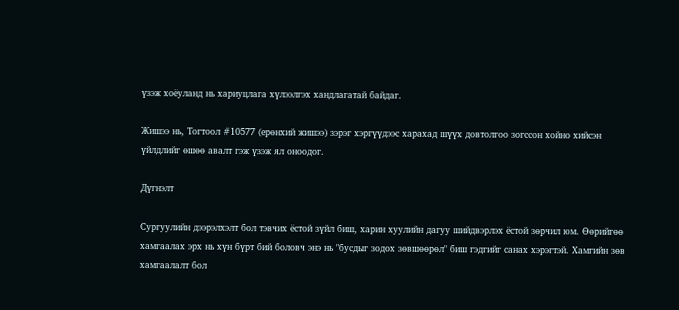үзэж хоёуланд нь хариуцлага хүлээлгэх хандлагатай байдаг.

Жишээ нь, Тогтоол #10577 (ерөнхий жишээ) зэрэг хэргүүдээс харахад шүүх довтолгоо зогссон хойно хийсэн үйлдлийг өшөө авалт гэж үзэж ял оноодог.

Дүгнэлт

Сургуулийн дээрэлхэлт бол тэвчих ёстой зүйл биш, харин хуулийн дагуу шийдвэрлэх ёстой зөрчил юм. Өөрийгөө хамгаалах эрх нь хүн бүрт бий боловч энэ нь "бусдыг зодох зөвшөөрөл" биш гэдгийг санах хэрэгтэй. Хамгийн зөв хамгаалалт бол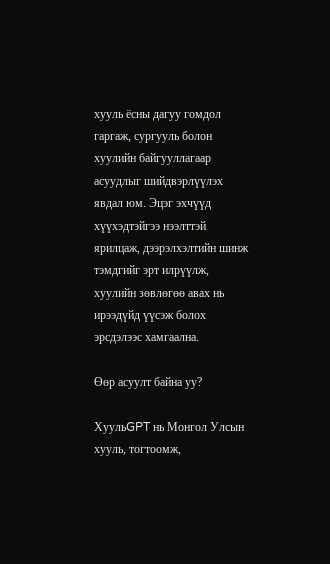хууль ёсны дагуу гомдол гаргаж, сургууль болон хуулийн байгууллагаар асуудлыг шийдвэрлүүлэх явдал юм. Эцэг эхчүүд хүүхэдтэйгээ нээлттэй ярилцаж, дээрэлхэлтийн шинж тэмдгийг эрт илрүүлж, хуулийн зөвлөгөө авах нь ирээдүйд үүсэж болох эрсдэлээс хамгаална.

Өөр асуулт байна уу?

ХуульGPT нь Монгол Улсын хууль, тогтоомж,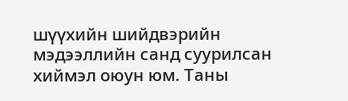шүүхийн шийдвэрийн мэдээллийн санд суурилсан хиймэл оюун юм. Таны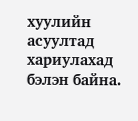хуулийн асуултад хариулахад бэлэн байна.